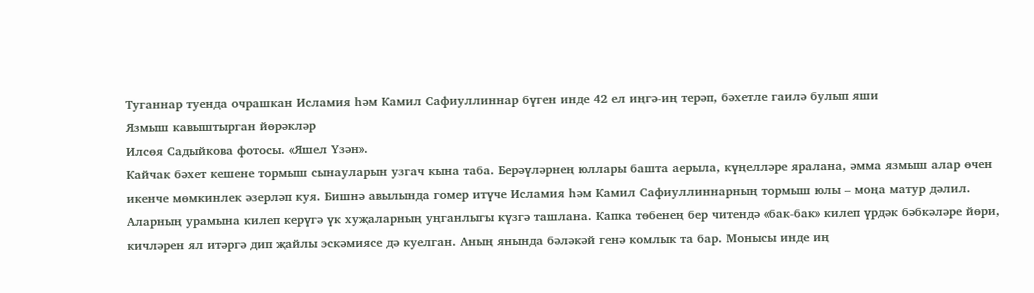Туганнар туенда очрашкан Исламия һәм Камил Сафиуллиннар бүген инде 42 ел иңгә-иң терәп, бәхетле гаилә булып яши
Язмыш кавыштырган йөрәкләр
Илсөя Садыйкова фотосы. «Яшел Үзән».
Кайчак бәхет кешене тормыш сынауларын узгач кына таба. Берәүләрнең юллары башта аерыла, күңелләре яралана, әмма язмыш алар өчен икенче мөмкинлек әзерләп куя. Бишнә авылында гомер итүче Исламия һәм Камил Сафиуллиннарның тормыш юлы – моңа матур дәлил.
Аларның урамына килеп керүгә үк хуҗаларның уңганлыгы күзгә ташлана. Капка төбенең бер читендә «бак-бак» килеп үрдәк бәбкәләре йөри, кичләрен ял итәргә дип җайлы эскәмиясе дә куелган. Аның янында бәләкәй генә комлык та бар. Монысы инде иң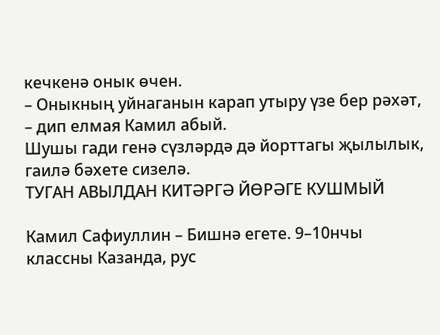кечкенә онык өчен.
– Оныкның уйнаганын карап утыру үзе бер рәхәт, – дип елмая Камил абый.
Шушы гади генә сүзләрдә дә йорттагы җылылык, гаилә бәхете сизелә.
ТУГАН АВЫЛДАН КИТӘРГӘ ЙӨРӘГЕ КУШМЫЙ

Камил Сафиуллин – Бишнә егете. 9–10нчы классны Казанда, рус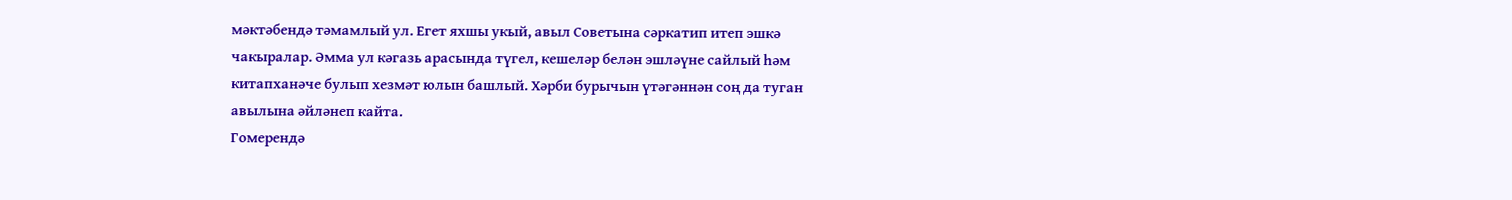мәктәбендә тәмамлый ул. Егет яхшы укый, авыл Советына сәркатип итеп эшкә чакыралар. Әмма ул кәгазь арасында түгел, кешеләр белән эшләүне сайлый һәм китапханәче булып хезмәт юлын башлый. Хәрби бурычын үтәгәннән соң да туган авылына әйләнеп кайта.
Гомерендә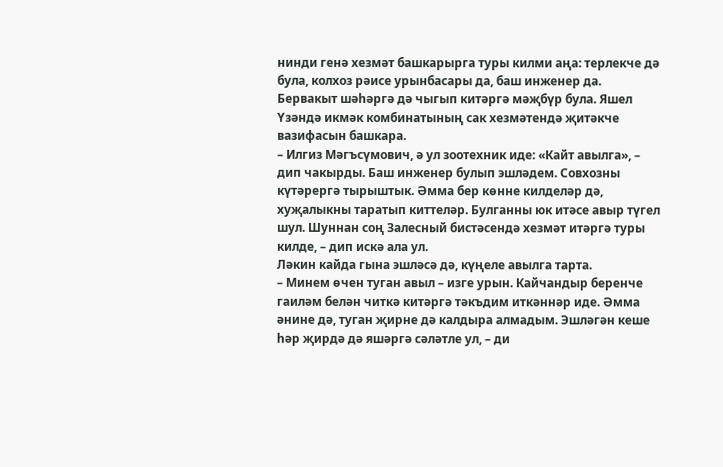нинди генә хезмәт башкарырга туры килми аңа: терлекче дә була, колхоз рәисе урынбасары да, баш инженер да. Бервакыт шәһәргә дә чыгып китәргә мәҗбүр була. Яшел Үзәндә икмәк комбинатының сак хезмәтендә җитәкче вазифасын башкара.
– Илгиз Мәгъсүмович, ә ул зоотехник иде: «Кайт авылга», – дип чакырды. Баш инженер булып эшләдем. Совхозны күтәрергә тырыштык. Әмма бер көнне килделәр дә, хуҗалыкны таратып киттеләр. Булганны юк итәсе авыр түгел шул. Шуннан соң Залесный бистәсендә хезмәт итәргә туры килде, – дип искә ала ул.
Ләкин кайда гына эшләсә дә, күңеле авылга тарта.
– Минем өчен туган авыл – изге урын. Кайчандыр беренче гаиләм белән читкә китәргә тәкъдим иткәннәр иде. Әмма әнине дә, туган җирне дә калдыра алмадым. Эшләгән кеше һәр җирдә дә яшәргә сәләтле ул, – ди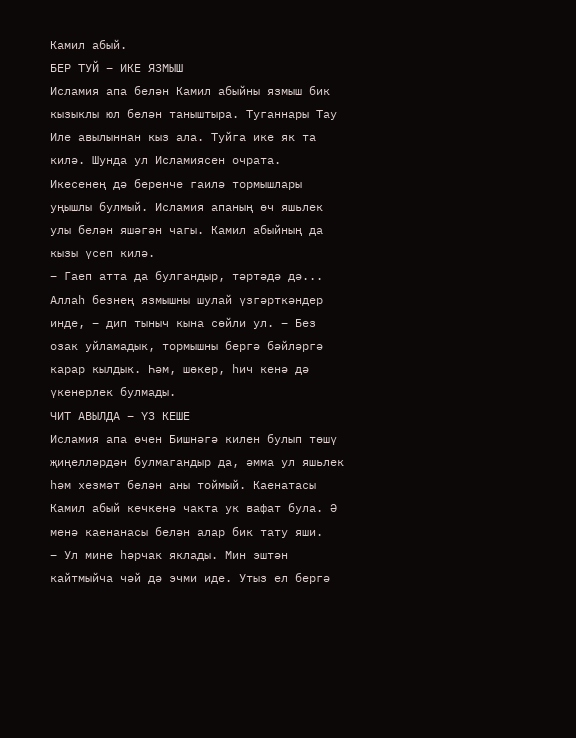Камил абый.
БЕР ТУЙ – ИКЕ ЯЗМЫШ
Исламия апа белән Камил абыйны язмыш бик кызыклы юл белән таныштыра. Туганнары Тау Иле авылыннан кыз ала. Туйга ике як та килә. Шунда ул Исламиясен очрата.
Икесенең дә беренче гаилә тормышлары уңышлы булмый. Исламия апаның өч яшьлек улы белән яшәгән чагы. Камил абыйның да кызы үсеп килә.
– Гаеп атта да булгандыр, тәртәдә дә... Аллаһ безнең язмышны шулай үзгәрткәндер инде, – дип тыныч кына сөйли ул. – Без озак уйламадык, тормышны бергә бәйләргә карар кылдык. Һәм, шөкер, һич кенә дә үкенерлек булмады.
ЧИТ АВЫЛДА – ҮЗ КЕШЕ
Исламия апа өчен Бишнәгә килен булып төшү җиңелләрдән булмагандыр да, әмма ул яшьлек һәм хезмәт белән аны тоймый. Каенатасы Камил абый кечкенә чакта ук вафат була. Ә менә каенанасы белән алар бик тату яши.
– Ул мине һәрчак яклады. Мин эштән кайтмыйча чәй дә эчми иде. Утыз ел бергә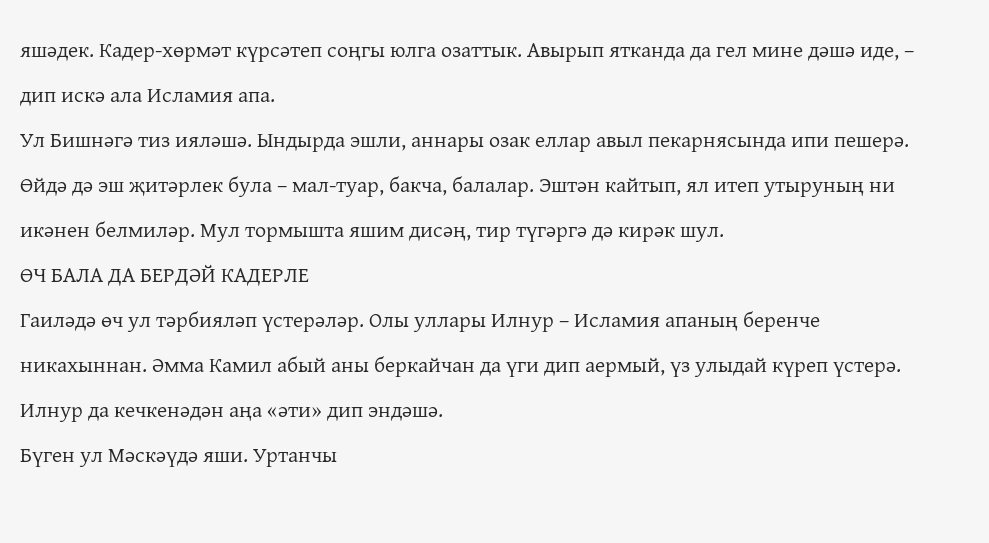яшәдек. Кадер-хөрмәт күрсәтеп соңгы юлга озаттык. Авырып ятканда да гел мине дәшә иде, – дип искә ала Исламия апа.
Ул Бишнәгә тиз ияләшә. Ындырда эшли, аннары озак еллар авыл пекарнясында ипи пешерә. Өйдә дә эш җитәрлек була – мал-туар, бакча, балалар. Эштән кайтып, ял итеп утыруның ни икәнен белмиләр. Мул тормышта яшим дисәң, тир түгәргә дә кирәк шул.
ӨЧ БАЛА ДА БЕРДӘЙ КАДЕРЛЕ
Гаиләдә өч ул тәрбияләп үстерәләр. Олы уллары Илнур – Исламия апаның беренче никахыннан. Әмма Камил абый аны беркайчан да үги дип аермый, үз улыдай күреп үстерә. Илнур да кечкенәдән аңа «әти» дип эндәшә.
Бүген ул Мәскәүдә яши. Уртанчы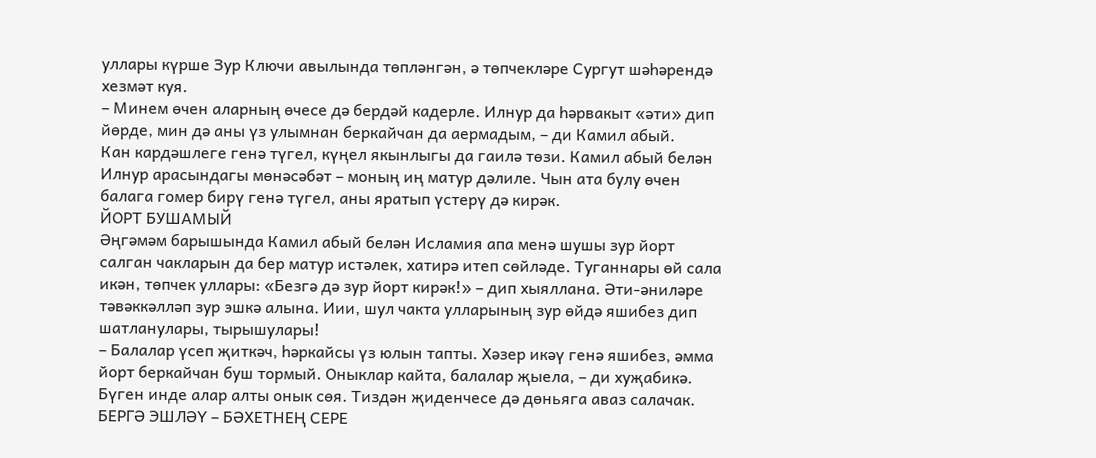уллары күрше Зур Ключи авылында төпләнгән, ә төпчекләре Сургут шәһәрендә хезмәт куя.
– Минем өчен аларның өчесе дә бердәй кадерле. Илнур да һәрвакыт «әти» дип йөрде, мин дә аны үз улымнан беркайчан да аермадым, – ди Камил абый.
Кан кардәшлеге генә түгел, күңел якынлыгы да гаилә төзи. Камил абый белән Илнур арасындагы мөнәсәбәт – моның иң матур дәлиле. Чын ата булу өчен балага гомер бирү генә түгел, аны яратып үстерү дә кирәк.
ЙОРТ БУШАМЫЙ
Әңгәмәм барышында Камил абый белән Исламия апа менә шушы зур йорт салган чакларын да бер матур истәлек, хатирә итеп сөйләде. Туганнары өй сала икән, төпчек уллары: «Безгә дә зур йорт кирәк!» – дип хыяллана. Әти-әниләре тәвәккәлләп зур эшкә алына. Иии, шул чакта улларының зур өйдә яшибез дип шатланулары, тырышулары!
– Балалар үсеп җиткәч, һәркайсы үз юлын тапты. Хәзер икәү генә яшибез, әмма йорт беркайчан буш тормый. Оныклар кайта, балалар җыела, – ди хуҗабикә.
Бүген инде алар алты онык сөя. Тиздән җиденчесе дә дөньяга аваз салачак.
БЕРГӘ ЭШЛӘҮ – БӘХЕТНЕҢ СЕРЕ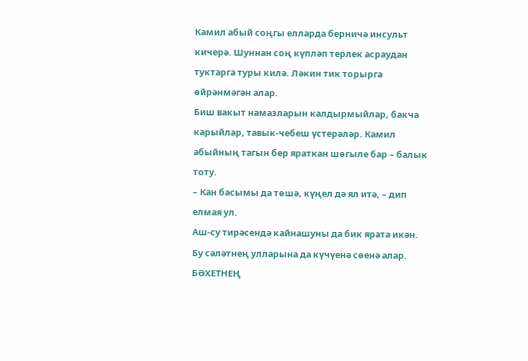Камил абый соңгы елларда берничә инсульт кичерә. Шуннан соң күпләп терлек асраудан туктарга туры килә. Ләкин тик торырга өйрәнмәгән алар.
Биш вакыт намазларын калдырмыйлар, бакча карыйлар, тавык-чебеш үстерәләр. Камил абыйның тагын бер яраткан шөгыле бар – балык тоту.
– Кан басымы да төшә, күңел дә ял итә, – дип елмая ул.
Аш-су тирәсендә кайнашуны да бик ярата икән. Бу сәләтнең улларына да күчүенә сөенә алар.
БӘХЕТНЕҢ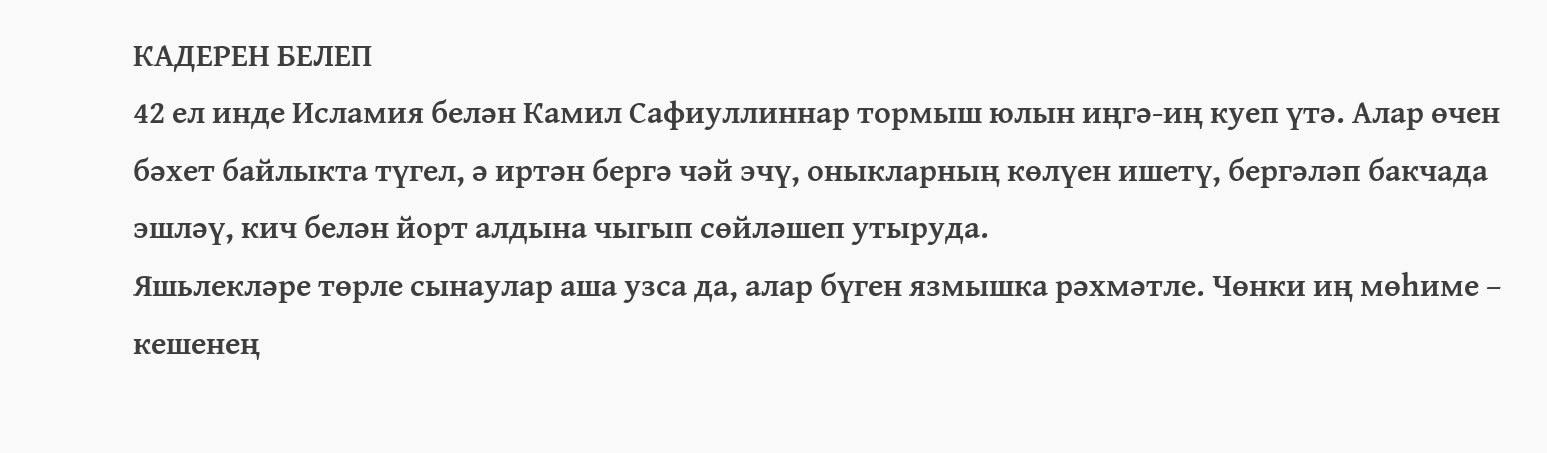КАДЕРЕН БЕЛЕП
42 ел инде Исламия белән Камил Сафиуллиннар тормыш юлын иңгә-иң куеп үтә. Алар өчен бәхет байлыкта түгел, ә иртән бергә чәй эчү, оныкларның көлүен ишетү, бергәләп бакчада эшләү, кич белән йорт алдына чыгып сөйләшеп утыруда.
Яшьлекләре төрле сынаулар аша узса да, алар бүген язмышка рәхмәтле. Чөнки иң мөһиме – кешенең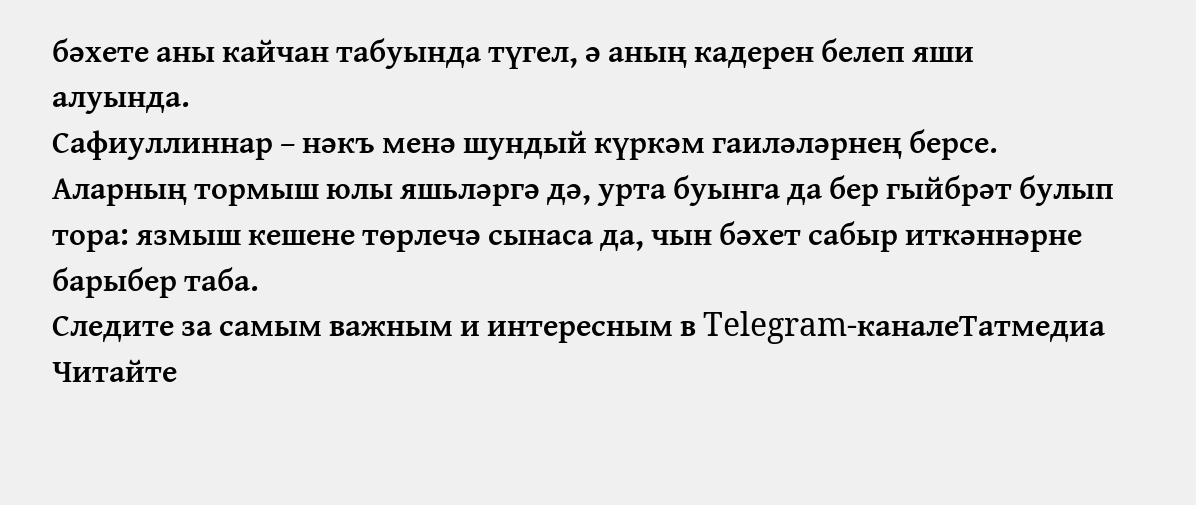бәхете аны кайчан табуында түгел, ә аның кадерен белеп яши алуында.
Сафиуллиннар – нәкъ менә шундый күркәм гаиләләрнең берсе. Аларның тормыш юлы яшьләргә дә, урта буынга да бер гыйбрәт булып тора: язмыш кешене төрлечә сынаса да, чын бәхет сабыр иткәннәрне барыбер таба.
Следите за самым важным и интересным в Telegram-каналеТатмедиа
Читайте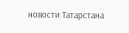новости Татарстана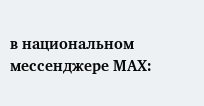в национальном мессенджере MАХ: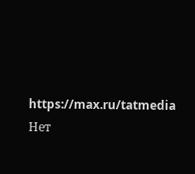https://max.ru/tatmedia
Нет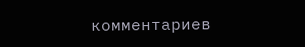комментариев